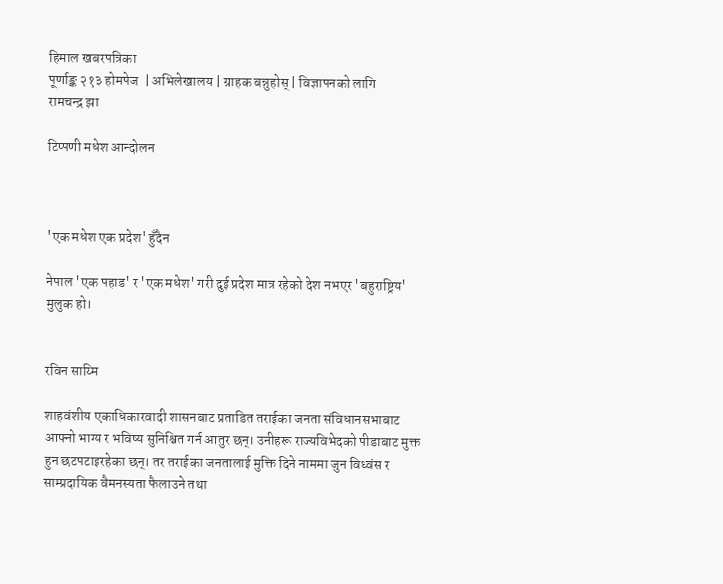हिमाल खबरपत्रिका
पूर्णाङ्क २१३ होमपेज  | अभिलेखालय | ग्राहक बन्नुहोस् | विज्ञापनको लागि
रामचन्द्र झा

टिप्पणी मधेश आन्दोलन



'एक मधेश एक प्रदेश' हुँदैन

नेपाल 'एक पहाड' र 'एक मधेश' गरी दुई प्रदेश मात्र रहेको देश नभएर 'बहुराष्ट्रिय' मुलुक हो।


रविन साय्मि

शाहवंशीय एकाधिकारवादी शासनबाट प्रताडित तराईका जनता संविधानसभाबाट आफ्नो भाग्य र भविष्य सुनिश्चित गर्न आतुर छन्। उनीहरू राज्यविभेदको पीडाबाट मुक्त हुन छटपटाइरहेका छन्। तर तराईका जनतालाई मुक्ति दिने नाममा जुन विध्वंस र साम्प्रदायिक वैमनस्यता फैलाउने तथा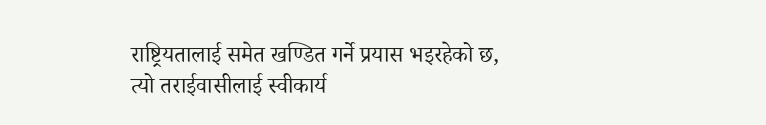राष्ट्रियतालाई समेत खण्डित गर्ने प्रयास भइरहेको छ, त्यो तराईवासीलाई स्वीकार्य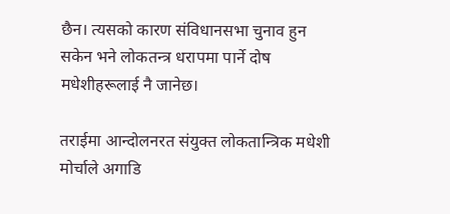छैन। त्यसको कारण संविधानसभा चुनाव हुन सकेन भने लोकतन्त्र धरापमा पार्ने दोष मधेशीहरूलाई नै जानेछ।

तराईमा आन्दोलनरत संयुक्त लोकतान्त्रिक मधेशी मोर्चाले अगाडि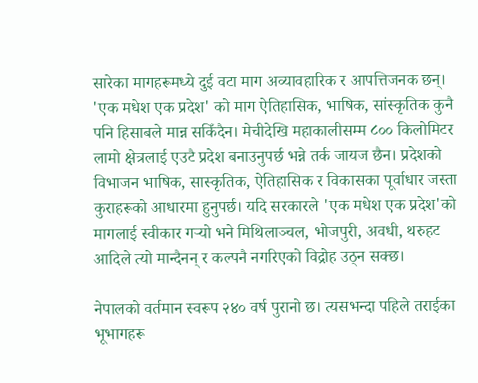सारेका मागहरूमध्ये दुई वटा माग अव्यावहारिक र आपत्तिजनक छन्। 'एक मधेश एक प्रदेश' को माग ऐतिहासिक, भाषिक, सांस्कृतिक कुनै पनि हिसाबले मान्न सकिँदैन। मेचीदेखि महाकालीसम्म ८०० किलोमिटर लामो क्षेत्रलाई एउटै प्रदेश बनाउनुपर्छ भन्ने तर्क जायज छैन। प्रदेशको विभाजन भाषिक, सास्कृतिक, ऐतिहासिक र विकासका पूर्वाधार जस्ता कुराहरूको आधारमा हुनुपर्छ। यदि सरकारले 'एक मधेश एक प्रदेश'को मागलाई स्वीकार गर्‍यो भने मिथिलाञ्चल, भोजपुरी, अवधी, थरुहट आदिले त्यो मान्दैनन् र कल्पनै नगरिएको विद्रोह उठ्न सक्छ।

नेपालको वर्तमान स्वरूप २४० वर्ष पुरानो छ। त्यसभन्दा पहिले तराईका भूभागहरू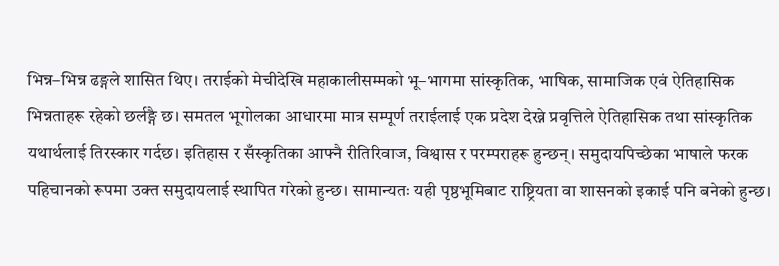भिन्न–भिन्न ढङ्गले शासित थिए। तराईको मेचीदेखि महाकालीसम्मको भू–भागमा सांस्कृतिक, भाषिक, सामाजिक एवं ऐतिहासिक भिन्नताहरू रहेको छर्लङ्गै छ। समतल भूगोलका आधारमा मात्र सम्पूर्ण तराईलाई एक प्रदेश देख्ने प्रवृत्तिले ऐतिहासिक तथा सांस्कृतिक यथार्थलाई तिरस्कार गर्दछ। इतिहास र सँस्कृतिका आफ्नै रीतिरिवाज, विश्वास र परम्पराहरू हुन्छन्। समुदायपिच्छेका भाषाले फरक पहिचानको रूपमा उक्त समुदायलाई स्थापित गरेको हुन्छ। सामान्यतः यही पृष्ठभूमिबाट राष्ट्रियता वा शासनको इकाई पनि बनेको हुन्छ।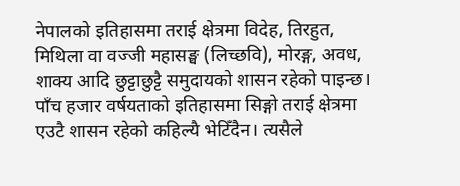नेपालको इतिहासमा तराई क्षेत्रमा विदेह, तिरहुत, मिथिला वा वज्जी महासङ्घ (लिच्छवि), मोरङ्ग, अवध, शाक्य आदि छुट्टाछुट्टै समुदायको शासन रहेको पाइन्छ। पाँच हजार वर्षयताको इतिहासमा सिङ्गो तराई क्षेत्रमा एउटै शासन रहेको कहिल्यै भेटिँदैन। त्यसैले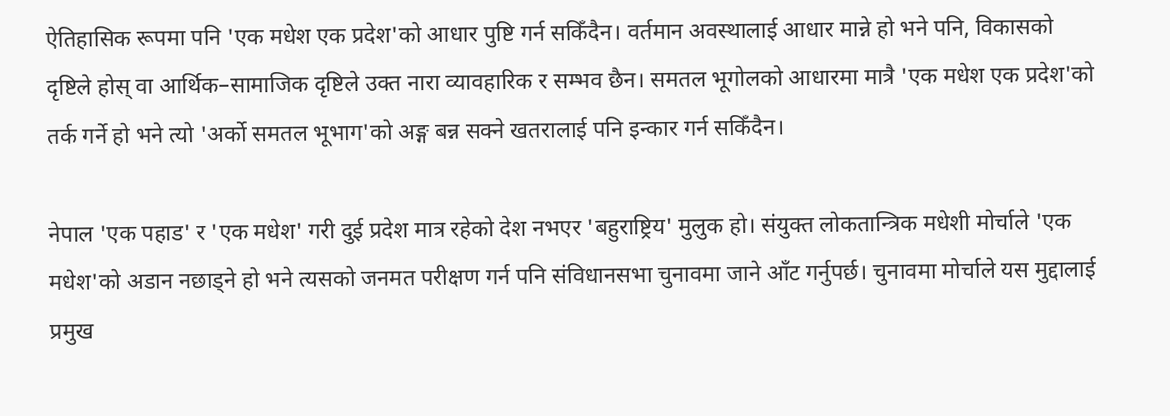ऐतिहासिक रूपमा पनि 'एक मधेश एक प्रदेश'को आधार पुष्टि गर्न सकिँदैन। वर्तमान अवस्थालाई आधार मान्ने हो भने पनि, विकासको दृष्टिले होस् वा आर्थिक–सामाजिक दृष्टिले उक्त नारा व्यावहारिक र सम्भव छैन। समतल भूगोलको आधारमा मात्रै 'एक मधेश एक प्रदेश'को तर्क गर्ने हो भने त्यो 'अर्को समतल भूभाग'को अङ्ग बन्न सक्ने खतरालाई पनि इन्कार गर्न सकिँदैन।

नेपाल 'एक पहाड' र 'एक मधेश' गरी दुई प्रदेश मात्र रहेको देश नभएर 'बहुराष्ट्रिय' मुलुक हो। संयुक्त लोकतान्त्रिक मधेशी मोर्चाले 'एक मधेश'को अडान नछाड्ने हो भने त्यसको जनमत परीक्षण गर्न पनि संविधानसभा चुनावमा जाने आँट गर्नुपर्छ। चुनावमा मोर्चाले यस मुद्दालाई प्रमुख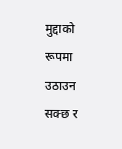मुद्दाको रूपमा उठाउन सक्छ र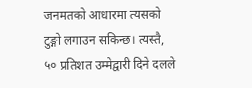जनमतको आधारमा त्यसको टुङ्गो लगाउन सकिन्छ। त्यस्तै, ५० प्रतिशत उम्मेद्वारी दिने दलले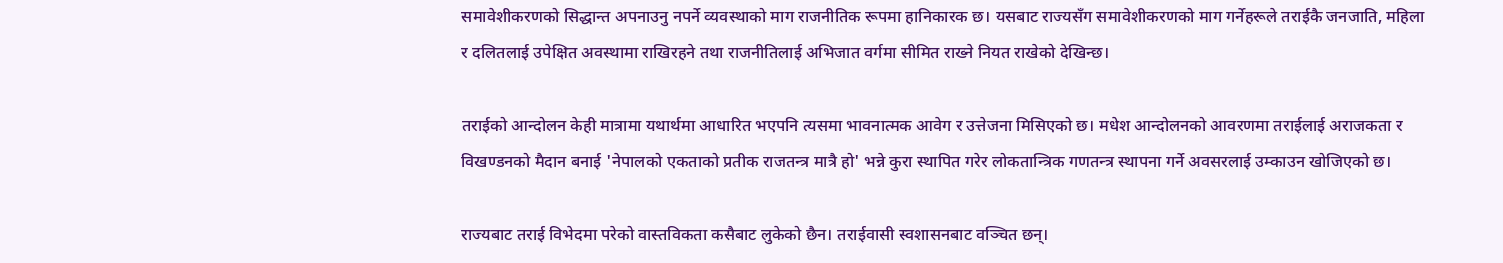समावेशीकरणको सिद्धान्त अपनाउनु नपर्ने व्यवस्थाको माग राजनीतिक रूपमा हानिकारक छ। यसबाट राज्यसँग समावेशीकरणको माग गर्नेहरूले तराईकै जनजाति, महिला र दलितलाई उपेक्षित अवस्थामा राखिरहने तथा राजनीतिलाई अभिजात वर्गमा सीमित राख्ने नियत राखेको देखिन्छ।

तराईको आन्दोलन केही मात्रामा यथार्थमा आधारित भएपनि त्यसमा भावनात्मक आवेग र उत्तेजना मिसिएको छ। मधेश आन्दोलनको आवरणमा तराईलाई अराजकता र विखण्डनको मैदान बनाई 'नेपालको एकताको प्रतीक राजतन्त्र मात्रै हो' भन्ने कुरा स्थापित गरेर लोकतान्त्रिक गणतन्त्र स्थापना गर्ने अवसरलाई उम्काउन खोजिएको छ।

राज्यबाट तराई विभेदमा परेको वास्तविकता कसैबाट लुकेको छैन। तराईवासी स्वशासनबाट वञ्चित छन्।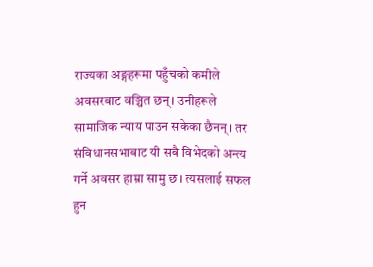राज्यका अङ्गहरूमा पहुँचको कमीले अवसरबाट वञ्चित छन्। उनीहरूले सामाजिक न्याय पाउन सकेका छैनन्। तर संविधानसभाबाट यी सबै विभेदको अन्त्य गर्ने अवसर हाम्रा सामु छ। त्यसलाई सफल हुन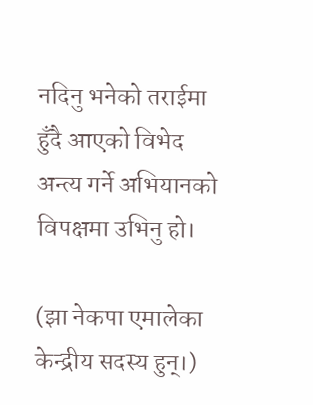नदिनु भनेको तराईमा हुँदै आएको विभेद अन्त्य गर्ने अभियानको विपक्षमा उभिनु हो।

(झा नेकपा एमालेका केन्द्रीय सदस्य हुन्।)